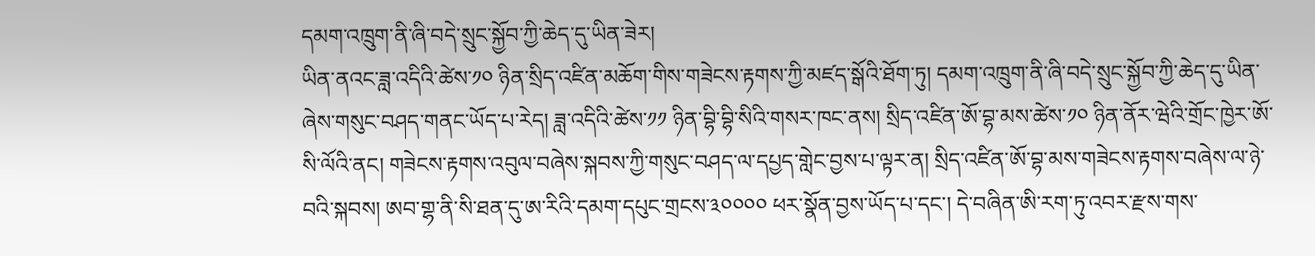དམག་འཁྲུག་ནི་ཞི་བདེ་སྲུང་སྐྱོབ་ཀྱི་ཆེད་དུ་ཡིན་ཟེར།
ཡིན་ནའང་ཟླ་འདིའི་ཚེས་༡༠ ཉིན་སྲིད་འཛིན་མཆོག་གིས་གཟེངས་རྟགས་ཀྱི་མཛད་སྒོའི་ཐོག་ཏུ། དམག་འཁྲུག་ནི་ཞི་བདེ་སྲུང་སྐྱོབ་ཀྱི་ཆེད་དུ་ཡིན་ཞེས་གསུང་བཤད་གནང་ཡོད་པ་རེད། ཟླ་འདིའི་ཚེས་༡༡ ཉིན་བྷི་བྷི་སིའི་གསར་ཁང་ནས། སྲིད་འཛིན་ཨོ་བྷ་མས་ཚེས་༡༠ ཉིན་ནོར་ཝེའི་གྲོང་ཁྱེར་ཨོ་སི་ལོའི་ནང། གཟེངས་རྟགས་འབུལ་བཞེས་སྐབས་ཀྱི་གསུང་བཤད་ལ་དཔྱད་གླེང་བྱས་པ་ལྟར་ན། སྲིད་འཛིན་ཨོ་བྷ་མས་གཟེངས་རྟགས་བཞེས་ལ་ཉེ་བའི་སྐབས། ཨབ་གྷ་ནི་སི་ཐན་དུ་ཨ་རིའི་དམག་དཔུང་གྲངས་༣༠༠༠༠ ཕར་སྣོན་བྱས་ཡོད་པ་དང་། དེ་བཞིན་ཨི་རག་ཏུ་འབར་རྫས་གས་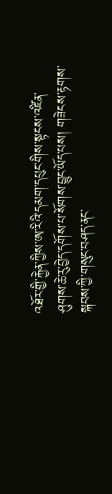འཐོར་གྱི་རྐྱེན་ཀྱིས་ཨ་རིའི་དམག་དཔུང་གིས་སྟངས་འཛིན་ཤུགས་ཆེ་རུ་བྱེད་དགོས་པ་སོགས་བྱུང་ཡོད་པས། གཟེངས་རྟགས་སྐབས་ཀྱི་གསུང་བཤད་ནང་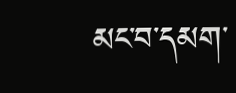མང་བ་དམག་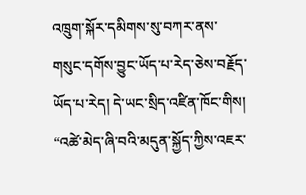འཁྲུག་སྐོར་དམིགས་སུ་བཀར་ནས་གསུང་དགོས་བྱུང་ཡོད་པ་རེད་ཅེས་བརྗོད་ཡོད་པ་རེད། དེ་ཡང་སྲིད་འཛིན་ཁོང་གིས། “འཚེ་མེད་ཞི་བའི་མདུན་སྐྱོད་ཀྱིས་འཇར་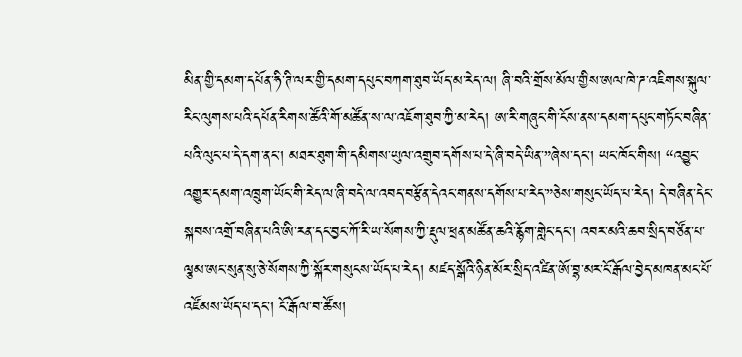མིན་གྱི་དམག་དཔོན་ཧི་ཊི་ལར་གྱི་དམག་དཔུང་བཀག་ཐུབ་ཡོད་མ་རེད་ལ། ཞི་བའི་གྲོས་མོལ་གྱིས་ཨལ་ཁེ་ཌ་འཇིགས་སྐུལ་རིང་ལུགས་པའི་དཔོན་རིགས་ཚོའི་གོ་མཚོན་ས་ལ་འཇོག་ཐུབ་ཀྱི་མ་རེད། ཨ་རི་གཞུང་གི་ངོས་ནས་དམག་དཔུང་གཏོང་བཞིན་པའི་ལུང་པ་དེ་དག་ནང་། མཐར་ཐུག་གི་དམིགས་ཡུལ་འགྲུབ་དགོས་པ་དེ་ཞི་བདེ་ཡིན་”ཞེས་དང་། ཡང་ཁོང་གིས། “འབྱུང་འགྱུར་དམག་འཁྲུག་ཡོང་གི་རེད་ལ་ཞི་བདེ་ལ་འབད་བརྩོན་དེའང་གནས་དགོས་པ་རེད་”ཅེས་གསུང་ཡོད་པ་རེད། དེ་བཞིན་དེང་སྐབས་འགྲོ་བཞིན་པའི་ཨི་རན་དང་བྱང་ཀོ་རི་ཡ་སོགས་ཀྱི་རྡུལ་ཕྲན་མཚོན་ཆའི་རྙོག་གླེང་དང་། འབར་མའི་ཆབ་སྲིད་བཙོན་པ་ལྕམ་ཨང་སུན་སུ་ཅེ་སོགས་ཀྱི་སྐོར་གསུངས་ཡོད་པ་རེད། མཛད་སྒོའི་ཉིན་མོར་སྲིད་འཛིན་ཨོ་བྷ་མར་ངོ་རྒོལ་བྱེད་མཁན་མང་པོ་འཛོམས་ཡོད་པ་དང་། ངོ་རྒོལ་བ་ཚོས།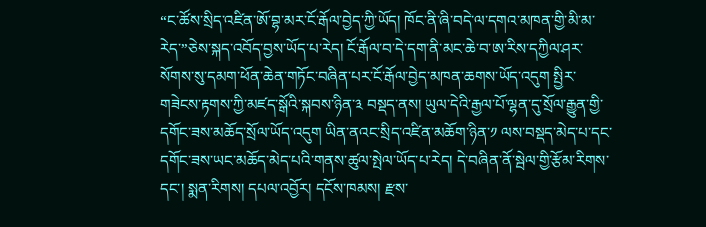“ང་ཚོས་སྲིད་འཛིན་ཨོ་བྷ་མར་ངོ་རྒོལ་བྱེད་ཀྱི་ཡོད། ཁོང་ནི་ཞི་བདེ་ལ་དགའ་མཁན་གྱི་མི་མ་རེད་”ཅེས་སྐད་འབོད་བྱས་ཡོད་པ་རེད། ངོ་རྒོལ་བ་དེ་དག་ནི་མང་ཆེ་བ་ཨ་རིས་དཀྱིལ་ཤར་སོགས་སུ་དམག་ཕོན་ཆེན་གཏོང་བཞིན་པར་ངོ་རྒོལ་བྱེད་མཁན་ཆགས་ཡོད་འདུག སྤྱིར་གཟེངས་རྟགས་ཀྱི་མཛད་སྒོའི་སྐབས་ཉིན་༣ བསྡད་ནས། ཡུལ་དེའི་རྒྱལ་པོ་ལྷན་དུ་སྲོལ་རྒྱུན་གྱི་དགོང་ཟས་མཆོད་སྲོལ་ཡོད་འདུག ཡིན་ནའང་སྲིད་འཛིན་མཆོག་ཉིན་༡ ལས་བསྡད་མེད་པ་དང་དགོང་ཟས་ཡང་མཆོད་མེད་པའི་གནས་ཚུལ་སྤེལ་ཡོད་པ་རེད། དེ་བཞིན་ནོ་སྦེལ་གྱི་རྩོམ་རིགས་དང་། སྨན་རིགས། དཔལ་འབྱོར། དངོས་ཁམས། རྫས་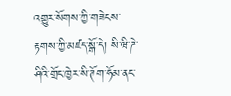འགྱུར་སོགས་ཀྱི་གཟེངས་རྟགས་ཀྱི་མཛད་སྒོ་དེ། སི་ཝི་ཌེ་ཤིའི་གྲོང་ཁྱེར་སི་ཊོག་ཧོམ་ནང་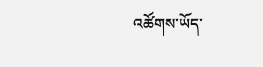འཚོགས་ཡོད་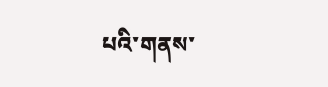པའི་གནས་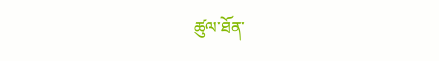ཚུལ་ཐོན་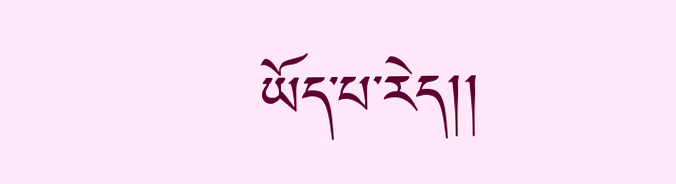ཡོད་པ་རེད།།